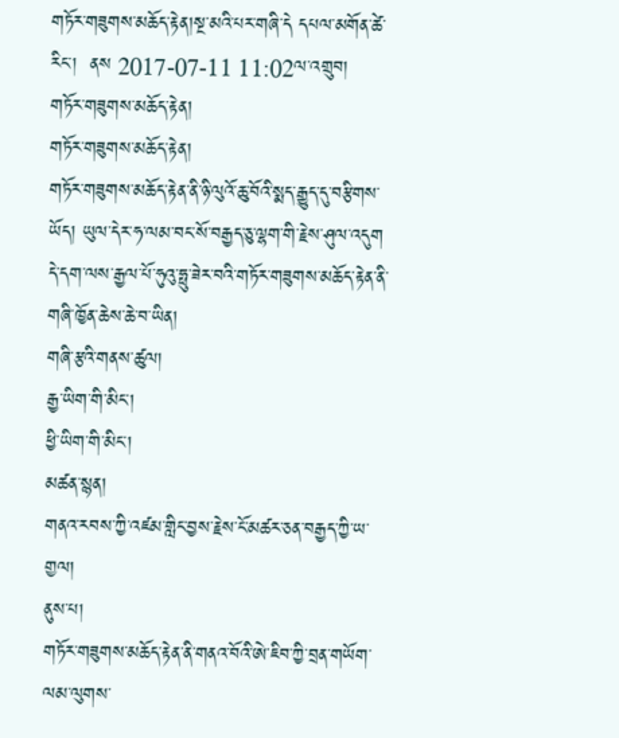གཏོར་གཟུགས་མཆོད་རྟེན།སྔ་མའི་པར་གཞི་དེ དཔལ་མགོན་ཚེ་རིང་།  ནས 2017-07-11 11:02ལ་འགྲུབ།
གཏོར་གཟུགས་མཆོད་རྟེན།
གཏོར་གཟུགས་མཆོད་རྟེན།
གཏོར་གཟུགས་མཆོད་རྟེན་ནི་ཉི་ལུའོ་ཆུ་བོའི་སྨད་རྒྱུད་དུ་བརྩིགས་ཡོད། ཡུལ་དེར་ཧ་ལམ་བང་སོ་བརྒྱད་ཅུ་ལྷག་གི་རྗེས་ཤུལ་འདུག དེ་དག་ལས་རྒྱལ་པོ་ཧུའུ་ཧྥུ་ཟེར་བའི་གཏོར་གཟུགས་མཆོད་རྟེན་ནི་གཞི་ཁྱོན་ཆེས་ཆེ་བ་ཡིན།
གཞི་རྩའི་གནས་ཚུལ།
རྒྱ་ཡིག་གི་མིང་།
ཕྱི་ཡིག་གི་མིང་།
མཚན་སྙན།
གནའ་རབས་ཀྱི་འཛམ་གླིང་བྱས་རྗེས་ངོ་མཚར་ཅན་བརྒྱད་ཀྱི་ཡ་གྱལ།
ནུས་པ།
གཏོར་གཟུགས་མཆོད་རྟེན་ནི་གནའ་བོའི་ཨེ་ཇིབ་ཀྱི་བྲན་གཡོག་ལམ་ལུགས་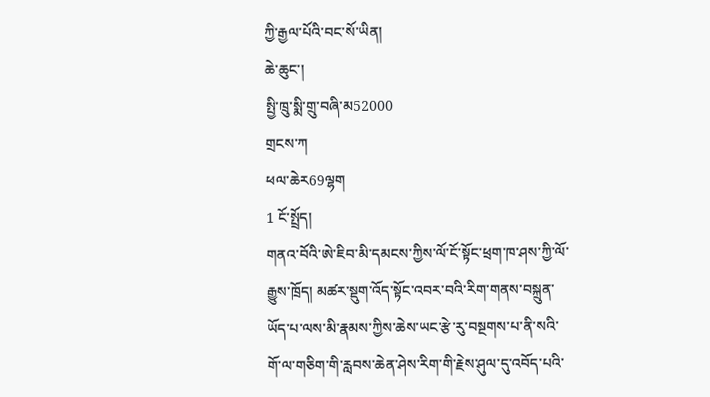ཀྱི་རྒྱལ་པོའི་བང་སོ་ཡིན།
ཆེ་ཆུང་།
སྤྱི་ཁྲུ་སྨི་གྲུ་བཞི་མ52000
གྲངས་ཀ
ཕལ་ཆེར69ལྷག
1 ངོ་སྤྲོད།
གནའ་བོའི་ཨེ་ཇིབ་མི་དམངས་ཀྱིས་ལོ་ངོ་སྟོང་ཕྲག་ཁ་ཤས་ཀྱི་ལོ་རྒྱུས་ཁྲོད། མཚར་སྡུག་འོད་སྟོང་འབར་བའི་རིག་གནས་བསྐྲུན་ཡོད་པ་ལས་མི་རྣམས་ཀྱིས་ཆེས་ཡང་རྩེ་རུ་བསྔགས་པ་ནི་སའི་གོ་ལ་གཅིག་གི་རླབས་ཆེན་ཤེས་རིག་གི་རྗེས་ཤུལ་དུ་འབོད་པའི་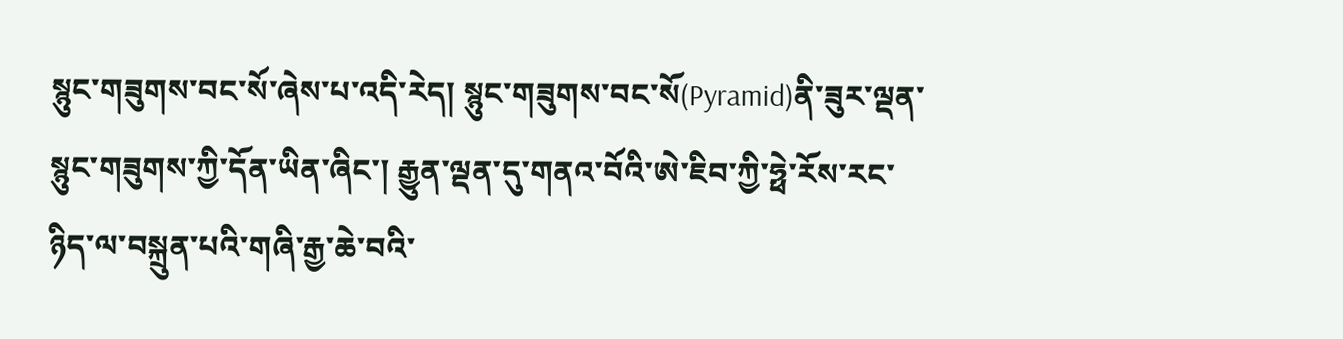སྙུང་གཟུགས་བང་སོ་ཞེས་པ་འདི་རེད། སྙུང་གཟུགས་བང་སོ(Pyramid)ནི་ཟུར་ལྡན་སྙུང་གཟུགས་ཀྱི་དོན་ཡིན་ཞིང་། རྒྱུན་ལྡན་དུ་གནའ་བོའི་ཨེ་ཇིབ་ཀྱི་ཧྥེ་རོས་རང་ཉིད་ལ་བསྐྲུན་པའི་གཞི་རྒྱ་ཆེ་བའི་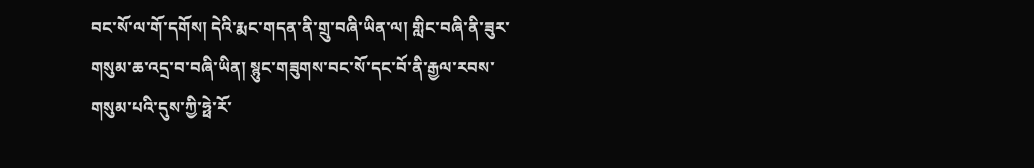བང་སོ་ལ་གོ་དགོས། དེའི་རྨང་གདན་ནི་གྲུ་བཞི་ཡིན་ལ། གླིང་བཞི་ནི་ཟུར་གསུམ་ཆ་འདྲ་བ་བཞི་ཡིན། སྙུང་གཟུགས་བང་སོ་དང་བོ་ནི་རྒྱལ་རབས་གསུམ་པའི་དུས་ཀྱི་ཧྥེ་རོ་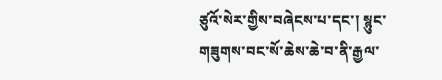ཙུའོ་སེར་གྱིས་བཞེངས་པ་དང་། སྙུང་གཟུགས་བང་སོ་ཆེས་ཆེ་བ་ནི་རྒྱལ་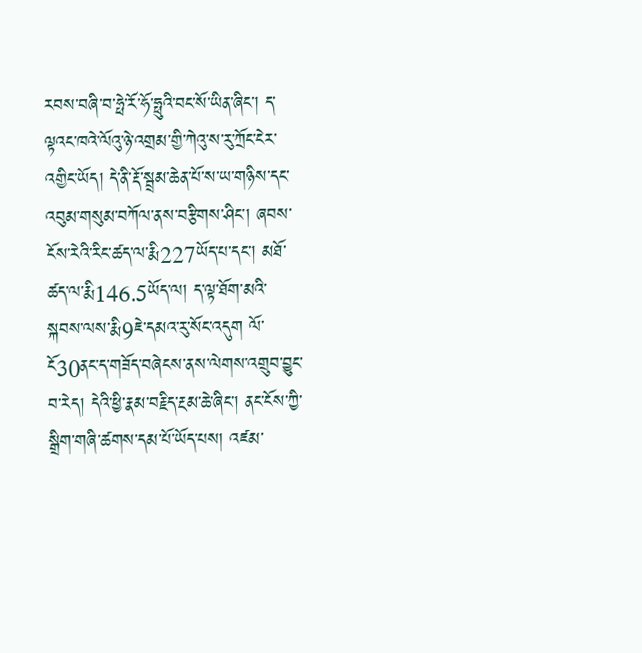རབས་བཞི་བ་ཧྥེ་རོ་ཧོ་ཧྥུའི་བང་སོ་ཡིན་ཞིང་། ད་ལྟའང་ཁའེ་ལོའུ་ཉེ་འགྲམ་གྱི་ཀེའུ་ས་རུ་ཀྲོང་ངེར་འགྱིང་ཡོད། དེ་ནི་རྡོ་སྦྲམ་ཆེན་པོ་ས་ཡ་གཉིས་དང་འབུམ་གསུམ་བཀོལ་ནས་བརྩིགས་ཤིང་། ཞབས་ངོས་རེའི་རིང་ཚད་ལ་རྨི227ཡོད་པ་དང་། མཐོ་ཚད་ལ་རྨི146.5ཡོད་ལ། ད་ལྟ་ཐོག་མའི་སྐབས་ལས་རྨི9ཇེ་དམའ་རུ་སོང་འདུག ལོ་ངོ30ནང་ད་གཟོད་བཞེངས་ནས་ལེགས་འགྲུབ་བྱུང་བ་རེད། དེའི་ཕྱི་རྣམ་བརྗིད་རྔམ་ཆེ་ཞིང་། ནང་ངོས་ཀྱི་སྒྲིག་གཞི་ཚགས་དམ་པོ་ཡོད་པས། འཛམ་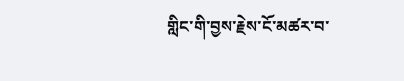གླིང་གི་བྱས་རྗེས་ངོ་མཚར་བ་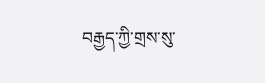བརྒྱད་ཀྱི་གྲས་སུ་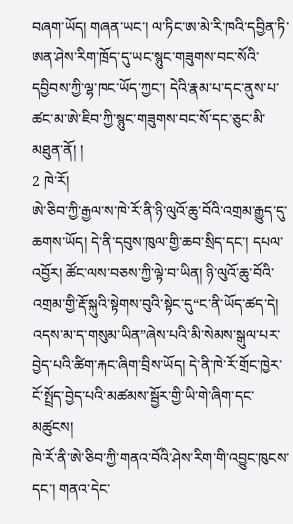བཞག་ཡོད། གཞན་ཡང་། ལ་ཏིང་ཨ་མེ་རི་ཁའི་དབྱིན་ཏི་ཨན་ཤེས་རིག་ཁྲོད་དུ་ཡང་སྙུང་གཟུགས་བང་སོའི་དབྱིབས་ཀྱི་ལྷ་ཁང་ཡོད་ཀྱང་། དེའི་རྣམ་པ་དང་ནུས་པ་ཚང་མ་ཨེ་ཇིབ་ཀྱི་སྙུང་གཟུགས་བང་སོ་དང་ཅུང་མི་མཐུན་ནོ། །
2 ཁེ་རོ།
ཨེ་ཅིབ་ཀྱི་རྒྱལ་ས་ཁེ་རོ་ནི་ཉི་ལུའོ་ཆུ་བོའི་འགྲམ་རྒྱུད་དུ་ཆགས་ཡོད། དེ་ནི་དབུས་ཁུལ་གྱི་ཆབ་སྲིད་དང་། དཔལ་འབྱོར། ཚོང་ལས་བཅས་ཀྱི་ལྟེ་བ་ཡིན། ཉི་ལུའོ་ཆུ་བོའི་འགྲམ་གྱི་རྡོ་སྐུའི་སྟེགས་བུའི་སྟེང་དུ“ང་ནི་ཡོད་ཚད་དེ། འདས་མ་ད་གསུམ་ཡིན”ཞེས་པའི་མི་སེམས་སྒུལ་པར་བྱེད་པའི་ཚིག་རྐང་ཞིག་བྲིས་ཡོད། དེ་ནི་ཁེ་རོ་གྲོང་ཁྱེར་ངོ་སྤྲོད་བྱེད་པའི་མཚམས་སྦྱོར་གྱི་ཡི་གེ་ཞིག་དང་མཚུངས།
ཁེ་རོ་ནི་ཨེ་ཅིབ་ཀྱི་གནའ་བོའི་ཤེས་རིག་གི་འབྱུང་ཁུངས་དང་། གནའ་དེང་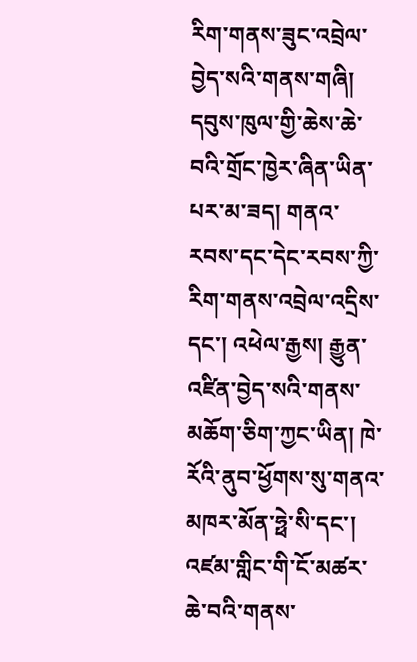རིག་གནས་ཟུང་འབྲེལ་བྱེད་སའི་གནས་གཞི། དབུས་ཁུལ་གྱི་ཆེས་ཆེ་བའི་གྲོང་ཁྱེར་ཞིན་ཡིན་པར་མ་ཟད། གནའ་རབས་དང་དེང་རབས་ཀྱི་རིག་གནས་འབྲེལ་འདྲིས་དང་། འཕེལ་རྒྱས། རྒྱུན་འཛིན་བྱེད་སའི་གནས་མཆོག་ཅིག་ཀྱང་ཡིན། ཁེ་རོའི་ནུབ་ཕྱོགས་སུ་གནའ་མཁར་མོན་ཧྥེ་སི་དང་། འཛམ་གླིང་གི་ངོ་མཚར་ཆེ་བའི་གནས་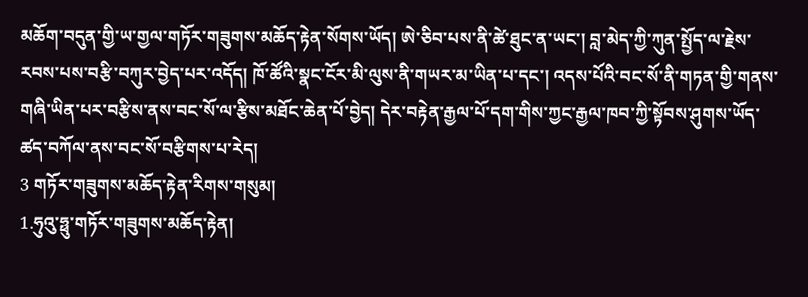མཆོག་བདུན་གྱི་ཡ་གྱལ་གཏོར་གཟུགས་མཆོད་རྟེན་སོགས་ཡོད། ཨེ་ཅིབ་པས་ནི་ཚེ་ཐུང་ན་ཡང་། བླ་མེད་ཀྱི་ཀུན་སྤྱོད་ལ་རྗེས་རབས་པས་བརྩི་བཀུར་བྱེད་པར་འདོད། ཁོ་ཚོའི་སྣང་ངོར་མི་ལུས་ནི་གཡར་མ་ཡིན་པ་དང་། འདས་པོའི་བང་སོ་ནི་གཏན་གྱི་གནས་གཞི་ཡིན་པར་བརྩིས་ནས་བང་སོ་ལ་རྩིས་མཐོང་ཆེན་པོ་བྱེད། དེར་བརྟེན་རྒྱལ་པོ་དག་གིས་ཀྱང་རྒྱལ་ཁབ་ཀྱི་སྟོབས་ཤུགས་ཡོད་ཚད་བཀོལ་ནས་བང་སོ་བརྩིགས་པ་རེད།
3 གཏོར་གཟུགས་མཆོད་རྟེན་རིགས་གསུམ།
1.ཧུའུ་ཧྥུ་གཏོར་གཟུགས་མཆོད་རྟེན།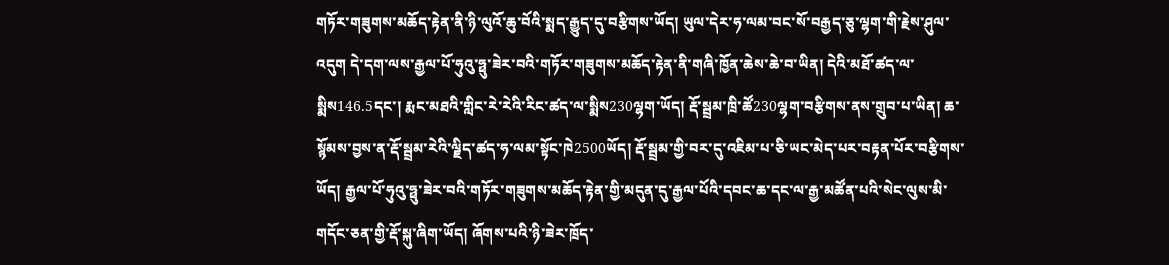གཏོར་གཟུགས་མཆོད་རྟེན་ནི་ཉི་ལུའོ་ཆུ་བོའི་སྨད་རྒྱུད་དུ་བརྩིགས་ཡོད། ཡུལ་དེར་ཧ་ལམ་བང་སོ་བརྒྱད་ཅུ་ལྷག་གི་རྗེས་ཤུལ་འདུག དེ་དག་ལས་རྒྱལ་པོ་ཧུའུ་ཧྥུ་ཟེར་བའི་གཏོར་གཟུགས་མཆོད་རྟེན་ནི་གཞི་ཁྱོན་ཆེས་ཆེ་བ་ཡིན། དེའི་མཐོ་ཚད་ལ་སྨིས146.5དང་། རྨང་མཐའི་གླིང་རེ་རེའི་རིང་ཚད་ལ་སྨིས230ལྷག་ཡོད། རྡོ་སྦྲམ་ཁྲི་ཚོ230ལྷག་བརྩིགས་ནས་གྲུབ་པ་ཡིན། ཆ་སྙོམས་བྱས་ན་རྡོ་སྦྲམ་རེའི་ལྗིད་ཚད་ཧ་ལམ་སྟོང་ཁེ2500ཡོད། རྡོ་སྦྲམ་གྱི་བར་དུ་འཇིམ་པ་ཅི་ཡང་མེད་པར་བརྟན་པོར་བརྩིགས་ཡོད། རྒྱལ་པོ་ཧུའུ་ཧྥུ་ཟེར་བའི་གཏོར་གཟུགས་མཆོད་རྟེན་གྱི་མདུན་དུ་རྒྱལ་པོའི་དབང་ཆ་དང་ལ་རྒྱ་མཚོན་པའི་སེང་ལུས་མི་གདོང་ཅན་གྱི་རྡོ་སྐུ་ཞིག་ཡོད། ཞོགས་པའི་ཉི་ཟེར་ཁྲོད་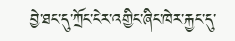བྱེ་ཐང་དུ་ཀྲོང་ངེར་འགྱིང་ཞིང་ཁེར་རྐྱང་དུ་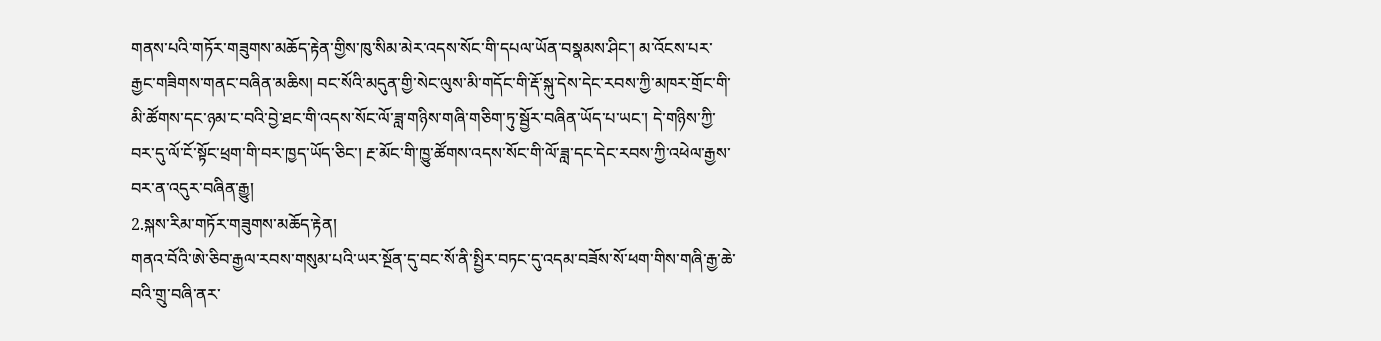གནས་པའི་གཏོར་གཟུགས་མཆོད་རྟེན་གྱིས་ཁུ་སིམ་མེར་འདས་སོང་གི་དཔལ་ཡོན་བསྣམས་ཤིང་། མ་འོངས་པར་རྒྱང་གཟིགས་གནང་བཞིན་མཆིས། བང་སོའི་མདུན་གྱི་སེང་ལུས་མི་གདོང་གི་རྡོ་སྐུ་དེས་དེང་རབས་ཀྱི་མཁར་གྲོང་གི་མི་ཚོགས་དང་ཉམ་ང་བའི་བྱེ་ཐང་གི་འདས་སོང་ལོ་ཟླ་གཉིས་གཞི་གཅིག་ཏུ་སྦྱོར་བཞིན་ཡོད་པ་ཡང་། དེ་གཉིས་ཀྱི་བར་དུ་ལོ་ངོ་སྟོང་ཕྲག་གི་བར་ཁྱད་ཡོད་ཅིང་། རྔ་མོང་གི་ཁྱུ་ཚོགས་འདས་སོང་གི་ལོ་ཟླ་དང་དེང་རབས་ཀྱི་འཕེལ་རྒྱས་བར་ན་འདུར་བཞིན་རྒྱུ།
2.སྐས་རིམ་གཏོར་གཟུགས་མཆོད་རྟེན།
གནའ་བོའི་ཨེ་ཅིབ་རྒྱལ་རབས་གསུམ་པའི་ཡར་སྔོན་དུ་བང་སོ་ནི་སྤྱིར་བཏང་དུ་འདམ་བཟོས་སོ་ཕག་གིས་གཞི་རྒྱ་ཆེ་བའི་གྲུ་བཞི་ནར་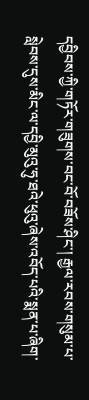དབྱིབས་ཀྱི་གཏོར་གཟུགས་བང་བོ་བཟོས་ཤིང་། རྒྱལ་རབས་གསུམ་པ་སླེབས་དུས་མིང་ལ་དབྱི་མུའུ་ཧུ་ཐའེ་ཕུའུ་ཞེས་འབོད་པའི་སྨན་པ་ཞིག་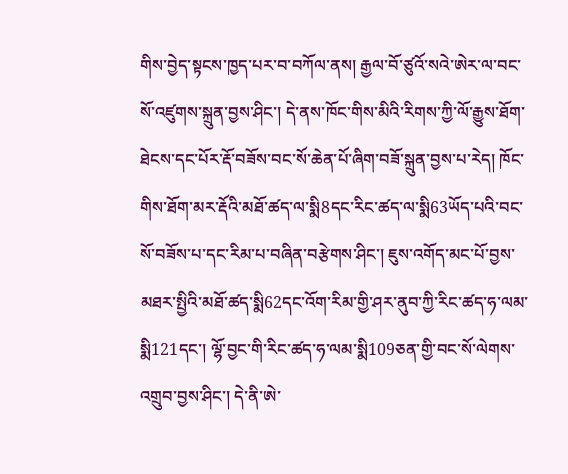གིས་བྱེད་སྟངས་ཁྱད་པར་བ་བཀོལ་ནས། རྒྱལ་བོ་ཙུའོ་སའེ་ཨེར་ལ་བང་སོ་འཛུགས་སྐྲུན་བྱས་ཤིང་། དེ་ནས་ཁོང་གིས་མིའི་རིགས་ཀྱི་ལོ་རྒྱུས་ཐོག་ཐེངས་དང་པོར་རྡོ་བཟོས་བང་སོ་ཆེན་པོ་ཞིག་བཟོ་སྐྲུན་བྱས་པ་རེད། ཁོང་གིས་ཐོག་མར་རྡོའི་མཐོ་ཚད་ལ་སྨི8དང་རིང་ཚད་ལ་སྨི63ཡོད་པའི་བང་སོ་བཟོས་པ་དང་རིམ་པ་བཞིན་བརྩེགས་ཤིང་། ཇུས་འགོད་མང་པོ་བྱས་མཐར་སྤྱིའི་མཐོ་ཚད་སྨི62དང་འོག་རིམ་གྱི་ཤར་ནུབ་ཀྱི་རིང་ཚད་ཧ་ལམ་སྨི121དང་། ལྷོ་བྱང་གི་རིང་ཚད་ཧ་ལམ་སྨི109ཅན་གྱི་བང་སོ་ལེགས་འགྲུབ་བྱས་ཤིང་། དེ་ནི་ཨེ་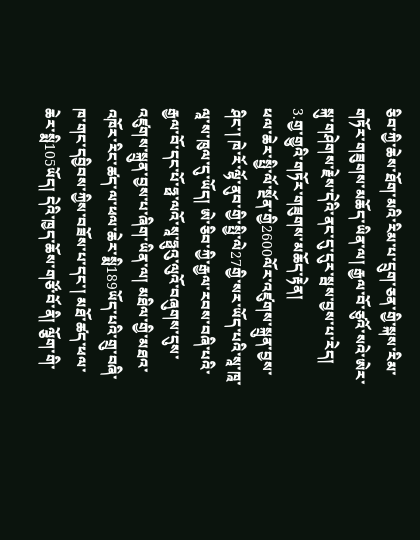ཅིབ་ཀྱི་ཆེས་ཐོག་མའི་རིམ་པ་དྲུག་ཅན་གྱི་སྐས་རིམ་གཏོར་གཟུགས་མཆོད་ཡིན་ལ། རྒྱལ་བོ་ཙུའོ་སའེ་ཨེར་སྐུ་གཤེགས་རྗེས་དེའི་ནང་དུ་དུར་སྦས་བྱས་པ་རེད།
3.གྱ་གྱུའི་གཏོར་གཟུགས་མཆོད་རྟེན།
ཕལ་ཆེར་སྤྱི་ལོ་སྔོན་གྱི2600ལོར་འཛུགས་སྐྲུན་བྱས་ཤིང་། ཁེ་རོ་ལྷོ་ནུབ་གྱི་སྤྱི་ལེ27གྱི་སར་ཡོད་པའི་སཱ་ཁཱ་ལཱ་ས་ཁུལ་དུ་ཡོད། ཨེ་ཅིབ་ཀྱི་རྒྱལ་རབས་བཞི་པའི་རྒྱལ་བོ་དང་པོ་ཧྥ་ལའོ་སཱ་ཧྥུའུ་ལུའོ་བཞུགས་དུས་འཛུགས་སྐྲུན་བྱས་པ་ཞིག་ཡིན་ལ། མཐིལ་གྱི་མཐའ་འཁོར་རིང་ཚད་ལ་ཕལ་ཆེར་སྨི189ཡོད་པའི་གྲུ་བཞི་ཁ་གང་དབྱིབས་ཀྱིས་བཟོས་པ་དང་། མཐོ་ཚད་ཕལ་ཆེར་སྨི105ཡོད། དེའི་ཁྱད་ཆོས་གཙོ་བོ་ནི། ལྕོག་གི་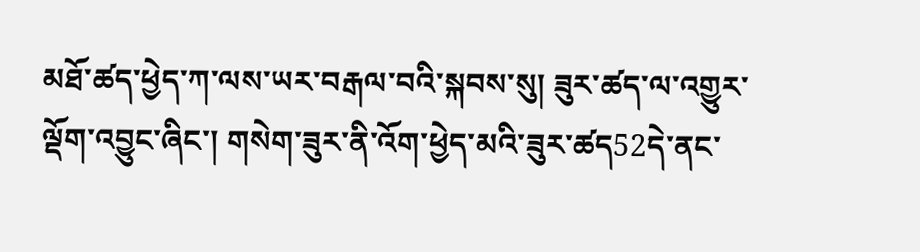མཐོ་ཚད་ཕྱེད་ཀ་ལས་ཡར་བརྒལ་བའི་སྐབས་སུ། ཟུར་ཚད་ལ་འགྱུར་ལྡོག་འབྱུང་ཞིང་། གསེག་ཟུར་ནི་འོག་ཕྱེད་མའི་ཟུར་ཚད52དེ་ནང་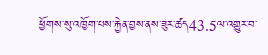ཕྱོགས་སུ་འཁྱོག་པས་རྐྱེན་བྱས་ནས་ཟུར་ཚད43.5ལ་འགྱུར་བ་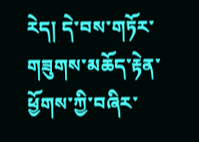རེད། དེ་བས་གཏོར་གཟུགས་མཆོད་རྟེན་ཕྱོགས་ཀྱི་བཞིར་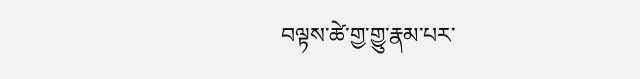བལྟས་ཚེ་གྱ་གྱུ་རྣམ་པར་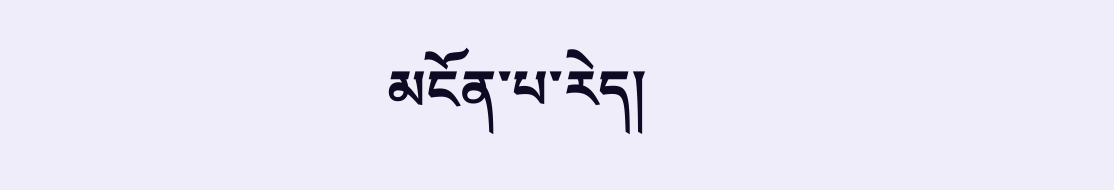མངོན་པ་རེད།